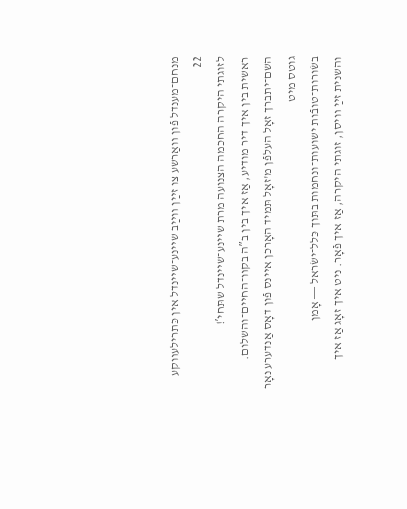מנחם־מענדל פֿון װאַרשע צו זײַן װײַב שײנע־שײנדל אין כּתרילעװקע
22
לזוגתי היקרה החכמה הצנועה מרת שײנע־שײנדל שתּחי′!
ראשית בין איך דיר מודיע, אַז איך בין ב″ה בקװ־החײם־והשלום.
השם־יתברך זאָל העלפֿן מ'זאָל תּמיד האָרכן אײנס פֿון דאָס אַנדערע נאָר גוטס מיט
בשׂורות־טובֿות ישועות־ונחמות בתּוך כּלל־ישׂראל ― אָמן
והשנית זײַ װיסן, זוגתי היקרה, אַז איך פֿאָר. ניט איך זאָג אַז איך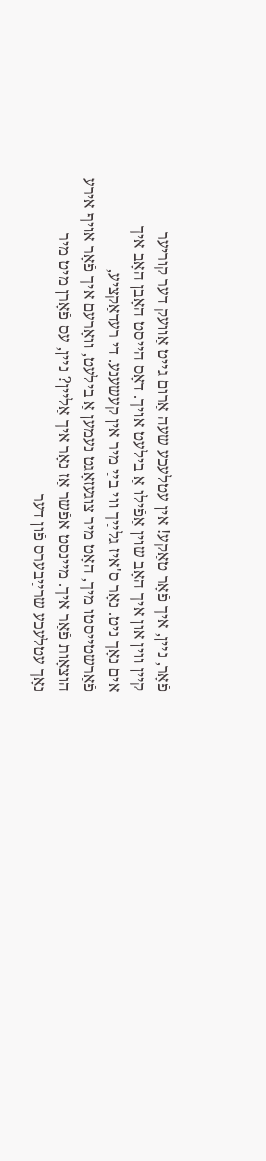פֿאָר, נײן, איך פֿאָר טאַקע! אין עטלעכע שעה אַרום גײט אַװעק דער קוריער
קײן װין און איך האָב שױן אַפֿילו אַ בילעט אױך. דאָס הײסט האָבן האָב איך
אים נאָך ניט. נאָר ס'איז גלײַך װי בײַ מיר אין קעשענע. די רעדאַקציע,
פֿאַרשטײסטו מיך, האָט מיר צוגעזאָגט נעמען אַ בילעט, װאָרעם איך פֿאָר אױף אירע
הוצאָות פֿאַר איך. מײנסט אפֿשר אַז נאָר איך אַלײן? נײן, עס פֿאָרן מיט מיר
נאָך עטלעכע שרײַבערס פֿון דער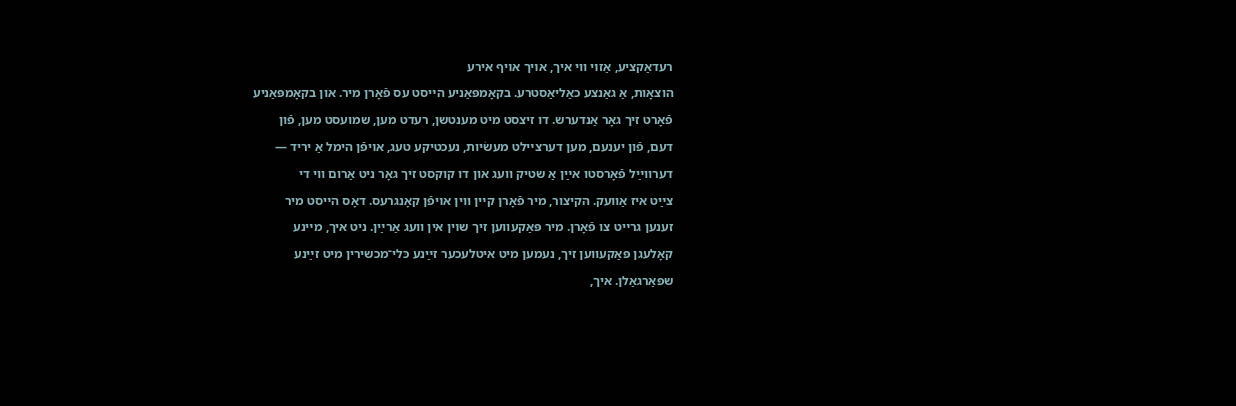רעדאַקציע, אַזױ װי איך, אױך אױף אירע
הוצאָות, אַ גאַנצע כאַליאַסטרע. בקאָמפּאַניע הײסט עס פֿאָרן מיר. און בקאָמפּאַניע
פֿאָרט זיך גאָר אַנדערש. דו זיצסט מיט מענטשן, רעדט מען, שמועסט מען, פֿון
דעם, פֿון יענעם, מען דערצײלט מעשׂיות, נעכטיקע טעג, אױפֿן הימל אַ יריד ―
דערװײַל פֿאָרסטו אײַן אַ שטיק װעג און דו קוקסט זיך גאָר ניט אַרום װי די
צײַט איז אַװעק. הקיצור, מיר פֿאָרן קײן װין אױפֿן קאָנגרעס. דאָס הײסט מיר
זענען גרײט צו פֿאָרן. מיר פּאַקעװען זיך שױן אין װעג אַרײַן. ניט איך, מײנע
קאָלעגן פּאַקעװען זיך, נעמען מיט איטלעכער זײַנע כּלי־מכשירין מיט זײַנע
שפּאַרגאַלן. איך,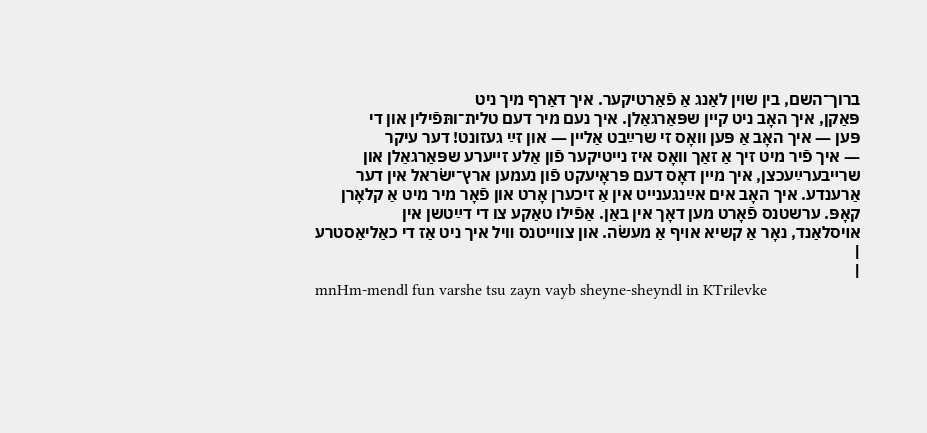ברוך־השם, בין שױן לאַנג אַ פֿאַרטיקער. איך דאַרף מיך ניט
פּאַקן, איך האָב ניט קײן שפּאַרגאַלן. איך נעם מיר דעם טלית־ותּפֿילין און די
פּען ― איך האָב אַ פּען װאָס זי שרײַבט אַלײן ― און זײַ געזונט! דער עיקר
― איך פֿיר מיט זיך אַ זאַך װאָס איז נײטיקער פֿון אַלע זײערע שפּאַרגאַלן און
שרײבערײַעכצן, איך מײן דאָס דעם פּראָיעקט פֿון נעמען ארץ־ישׂראל אין דער
אַרענדע. איך האָב אים אײַנגענײט אין אַ זיכערן אָרט און פֿאָר מיר מיט אַ קלאָרן
קאָפּ. ערשטנס פֿאָרט מען דאָך אין באַן. אַפֿילו טאַקע צו די דײַטשן אין
אױסלאַנד, נאָר אַ קשיא אױף אַ מעשׂה. און צװײטנס װיל איך ניט אַז די כאַליאַסטרע
|
|
mnHm-mendl fun varshe tsu zayn vayb sheyne-sheyndl in KTrilevke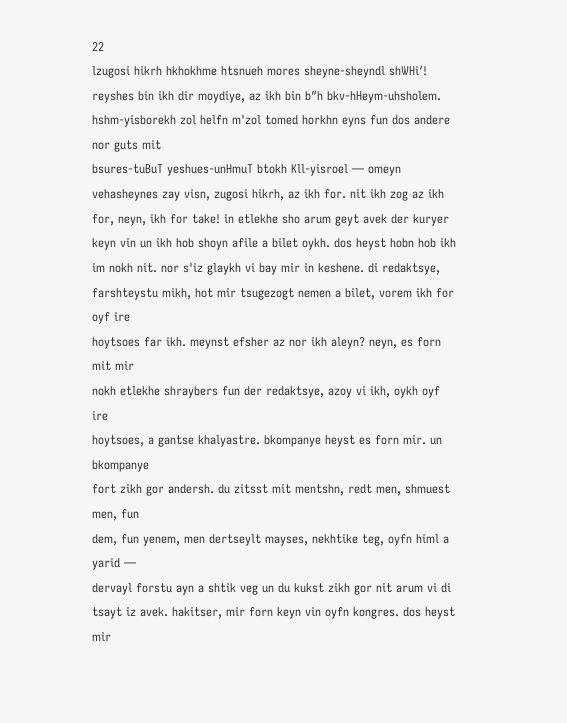22
lzugosi hikrh hkhokhme htsnueh mores sheyne-sheyndl shWHi′!
reyshes bin ikh dir moydiye, az ikh bin b″h bkv-hHeym-uhsholem.
hshm-yisborekh zol helfn m'zol tomed horkhn eyns fun dos andere nor guts mit
bsures-tuBuT yeshues-unHmuT btokh Kll-yisroel ― omeyn
vehasheynes zay visn, zugosi hikrh, az ikh for. nit ikh zog az ikh
for, neyn, ikh for take! in etlekhe sho arum geyt avek der kuryer
keyn vin un ikh hob shoyn afile a bilet oykh. dos heyst hobn hob ikh
im nokh nit. nor s'iz glaykh vi bay mir in keshene. di redaktsye,
farshteystu mikh, hot mir tsugezogt nemen a bilet, vorem ikh for oyf ire
hoytsoes far ikh. meynst efsher az nor ikh aleyn? neyn, es forn mit mir
nokh etlekhe shraybers fun der redaktsye, azoy vi ikh, oykh oyf ire
hoytsoes, a gantse khalyastre. bkompanye heyst es forn mir. un bkompanye
fort zikh gor andersh. du zitsst mit mentshn, redt men, shmuest men, fun
dem, fun yenem, men dertseylt mayses, nekhtike teg, oyfn himl a yarid ―
dervayl forstu ayn a shtik veg un du kukst zikh gor nit arum vi di
tsayt iz avek. hakitser, mir forn keyn vin oyfn kongres. dos heyst mir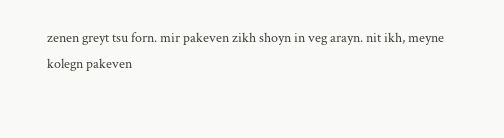zenen greyt tsu forn. mir pakeven zikh shoyn in veg arayn. nit ikh, meyne
kolegn pakeven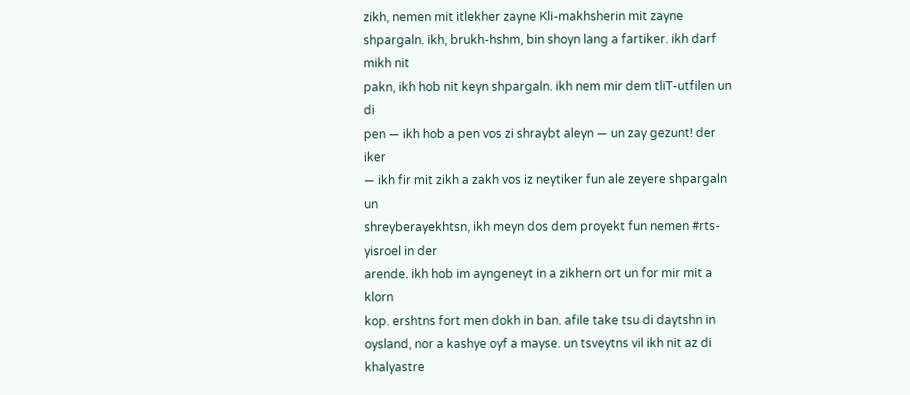zikh, nemen mit itlekher zayne Kli-makhsherin mit zayne
shpargaln. ikh, brukh-hshm, bin shoyn lang a fartiker. ikh darf mikh nit
pakn, ikh hob nit keyn shpargaln. ikh nem mir dem tliT-utfilen un di
pen ― ikh hob a pen vos zi shraybt aleyn ― un zay gezunt! der iker
― ikh fir mit zikh a zakh vos iz neytiker fun ale zeyere shpargaln un
shreyberayekhtsn, ikh meyn dos dem proyekt fun nemen #rts-yisroel in der
arende. ikh hob im ayngeneyt in a zikhern ort un for mir mit a klorn
kop. ershtns fort men dokh in ban. afile take tsu di daytshn in
oysland, nor a kashye oyf a mayse. un tsveytns vil ikh nit az di khalyastre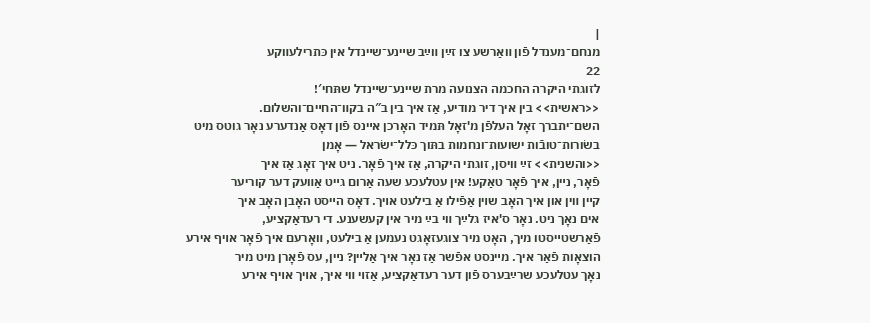|
מנחם־מענדל פֿון װאַרשע צו זײַן װײַב שײנע־שײנדל אין כּתרילעװקע
22
לזוגתי היקרה החכמה הצנועה מרת שײנע־שײנדל שתּחי′!
<<ראשית>> בין איך דיר מודיע, אַז איך בין ב″ה בקװ־החײם־והשלום.
השם־יתברך זאָל העלפֿן מ'זאָל תּמיד האָרכן אײנס פֿון דאָס אַנדערע נאָר גוטס מיט
בשׂורות־טובֿות ישועות־ונחמות בתּוך כּלל־ישׂראל ― אָמן
<<והשנית>> זײַ װיסן, זוגתי היקרה, אַז איך פֿאָר. ניט איך זאָג אַז איך
פֿאָר, נײן, איך פֿאָר טאַקע! אין עטלעכע שעה אַרום גײט אַװעק דער קוריער
קײן װין און איך האָב שױן אַפֿילו אַ בילעט אױך. דאָס הײסט האָבן האָב איך
אים נאָך ניט. נאָר ס'איז גלײַך װי בײַ מיר אין קעשענע. די רעדאַקציע,
פֿאַרשטײסטו מיך, האָט מיר צוגעזאָגט נעמען אַ בילעט, װאָרעם איך פֿאָר אױף אירע
הוצאָות פֿאַר איך. מײנסט אפֿשר אַז נאָר איך אַלײן? נײן, עס פֿאָרן מיט מיר
נאָך עטלעכע שרײַבערס פֿון דער רעדאַקציע, אַזױ װי איך, אױך אױף אירע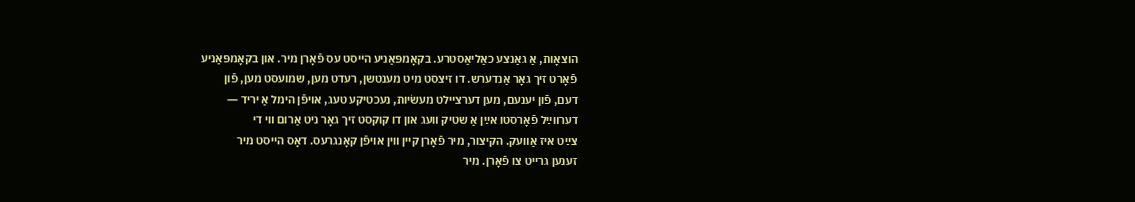הוצאָות, אַ גאַנצע כאַליאַסטרע. בקאָמפּאַניע הײסט עס פֿאָרן מיר. און בקאָמפּאַניע
פֿאָרט זיך גאָר אַנדערש. דו זיצסט מיט מענטשן, רעדט מען, שמועסט מען, פֿון
דעם, פֿון יענעם, מען דערצײלט מעשׂיות, נעכטיקע טעג, אױפֿן הימל אַ יריד ―
דערװײַל פֿאָרסטו אײַן אַ שטיק װעג און דו קוקסט זיך גאָר ניט אַרום װי די
צײַט איז אַװעק. הקיצור, מיר פֿאָרן קײן װין אױפֿן קאָנגרעס. דאָס הײסט מיר
זענען גרײט צו פֿאָרן. מיר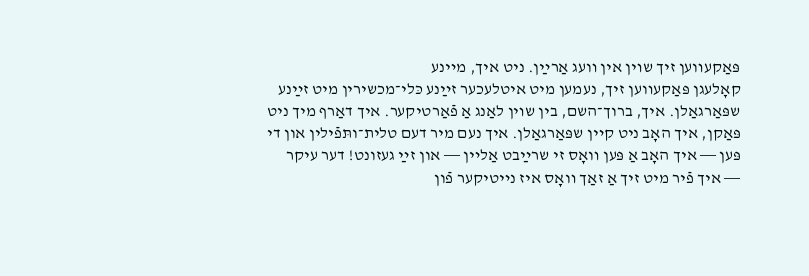פּאַקעװען זיך שױן אין װעג אַרײַן. ניט איך, מײנע
קאָלעגן פּאַקעװען זיך, נעמען מיט איטלעכער זײַנע כּלי־מכשירין מיט זײַנע
שפּאַרגאַלן. איך, ברוך־השם, בין שױן לאַנג אַ פֿאַרטיקער. איך דאַרף מיך ניט
פּאַקן, איך האָב ניט קײן שפּאַרגאַלן. איך נעם מיר דעם טלית־ותּפֿילין און די
פּען ― איך האָב אַ פּען װאָס זי שרײַבט אַלײן ― און זײַ געזונט! דער עיקר
― איך פֿיר מיט זיך אַ זאַך װאָס איז נײטיקער פֿון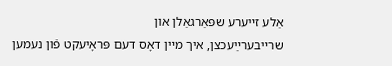אַלע זײערע שפּאַרגאַלן און
שרײבערײַעכצן, איך מײן דאָס דעם פּראָיעקט פֿון נעמען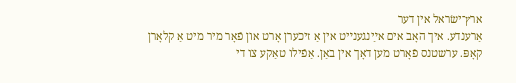ארץ־ישׂראל אין דער
אַרענדע. איך האָב אים אײַנגענײט אין אַ זיכערן אָרט און פֿאָר מיר מיט אַ קלאָרן
קאָפּ. ערשטנס פֿאָרט מען דאָך אין באַן. אַפֿילו טאַקע צו די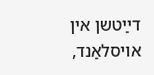דײַטשן אין
אױסלאַנד,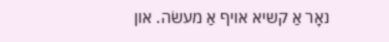נאָר אַ קשיא אױף אַ מעשׂה. און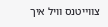צװײטנס װיל איך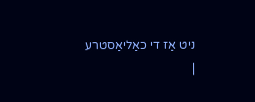ניט אַז די כאַליאַסטרע
|